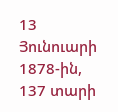13 Յունուարի 1878-ին, 137 տարի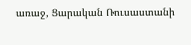առաջ, Ցարական Ռուսաստանի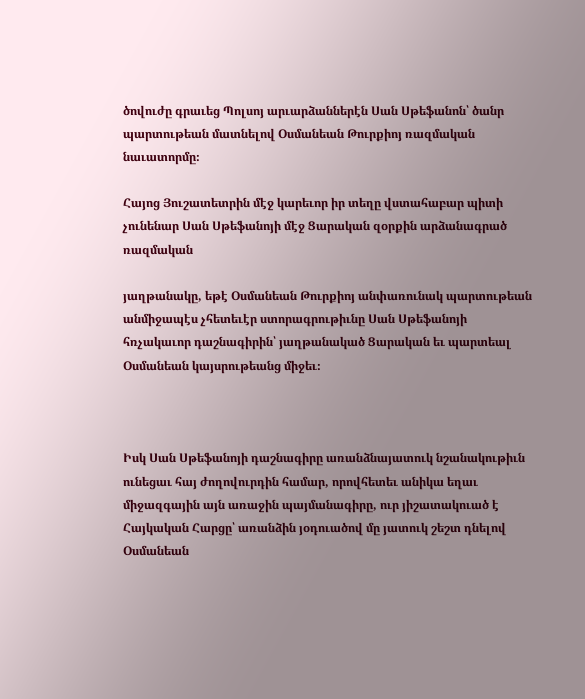ծովուժը գրաւեց Պոլսոյ արւարձաններէն Սան Սթեֆանոն՝ ծանր պարտութեան մատնելով Օսմանեան Թուրքիոյ ռազմական նաւատորմը։

Հայոց Յուշատետրին մէջ կարեւոր իր տեղը վստահաբար պիտի չունենար Սան Սթեֆանոյի մէջ Ցարական զօրքին արձանագրած ռազմական

յաղթանակը, եթէ Օսմանեան Թուրքիոյ անփառունակ պարտութեան անմիջապէս չհետեւէր ստորագրութիւնը Սան Սթեֆանոյի հռչակաւոր դաշնագիրին՝ յաղթանակած Ցարական եւ պարտեալ Օսմանեան կայսրութեանց միջեւ։



Իսկ Սան Սթեֆանոյի դաշնագիրը առանձնայատուկ նշանակութիւն ունեցաւ հայ ժողովուրդին համար, որովհետեւ անիկա եղաւ միջազգային այն առաջին պայմանագիրը, ուր յիշատակուած է Հայկական Հարցը՝ առանձին յօդուածով մը յատուկ շեշտ դնելով Օսմանեան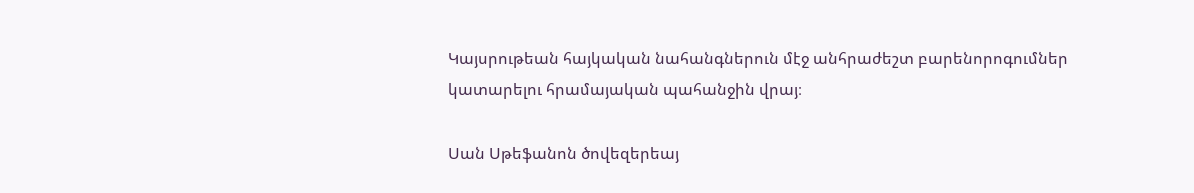Կայսրութեան հայկական նահանգներուն մէջ անհրաժեշտ բարենորոգումներ կատարելու հրամայական պահանջին վրայ։

Սան Սթեֆանոն ծովեզերեայ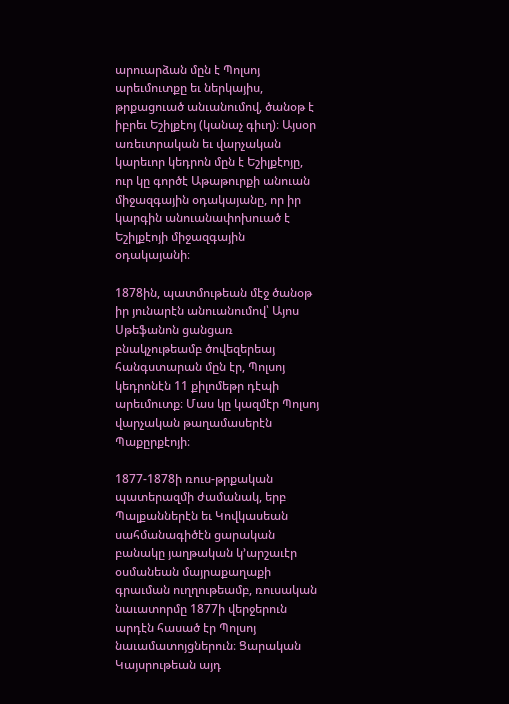արուարձան մըն է Պոլսոյ արեւմուտքը եւ ներկայիս, թրքացուած անւանումով, ծանօթ է իբրեւ Եշիլքէոյ (կանաչ գիւղ)։ Այսօր առեւտրական եւ վարչական կարեւոր կեդրոն մըն է Եշիլքէոյը, ուր կը գործէ Աթաթուրքի անուան միջազգային օդակայանը, որ իր կարգին անուանափոխուած է Եշիլքէոյի միջազգային օդակայանի։

1878ին, պատմութեան մէջ ծանօթ իր յունարէն անուանումով՝ Այոս Սթեֆանոն ցանցառ բնակչութեամբ ծովեզերեայ հանգստարան մըն էր, Պոլսոյ կեդրոնէն 11 քիլոմեթր դէպի արեւմուտք։ Մաս կը կազմէր Պոլսոյ վարչական թաղամասերէն Պաքըրքէոյի։

1877-1878ի ռուս-թրքական պատերազմի ժամանակ, երբ Պալքաններէն եւ Կովկասեան սահմանագիծէն ցարական բանակը յաղթական կ’արշաւէր օսմանեան մայրաքաղաքի գրաւման ուղղութեամբ, ռուսական նաւատորմը 1877ի վերջերուն արդէն հասած էր Պոլսոյ նաւամատոյցներուն։ Ցարական Կայսրութեան այդ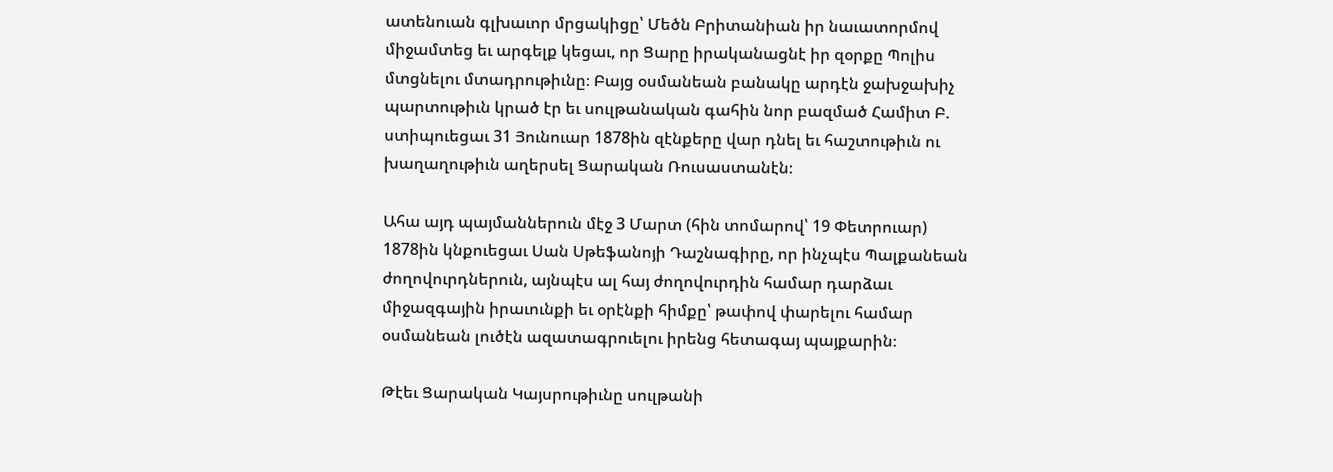ատենուան գլխաւոր մրցակիցը՝ Մեծն Բրիտանիան իր նաւատորմով միջամտեց եւ արգելք կեցաւ, որ Ցարը իրականացնէ իր զօրքը Պոլիս մտցնելու մտադրութիւնը։ Բայց օսմանեան բանակը արդէն ջախջախիչ պարտութիւն կրած էր եւ սուլթանական գահին նոր բազմած Համիտ Բ. ստիպուեցաւ 31 Յունուար 1878ին զէնքերը վար դնել եւ հաշտութիւն ու խաղաղութիւն աղերսել Ցարական Ռուսաստանէն։

Ահա այդ պայմաններուն մէջ 3 Մարտ (հին տոմարով՝ 19 Փետրուար) 1878ին կնքուեցաւ Սան Սթեֆանոյի Դաշնագիրը, որ ինչպէս Պալքանեան ժողովուրդներուն, այնպէս ալ հայ ժողովուրդին համար դարձաւ միջազգային իրաւունքի եւ օրէնքի հիմքը՝ թափով փարելու համար օսմանեան լուծէն ազատագրուելու իրենց հետագայ պայքարին։

Թէեւ Ցարական Կայսրութիւնը սուլթանի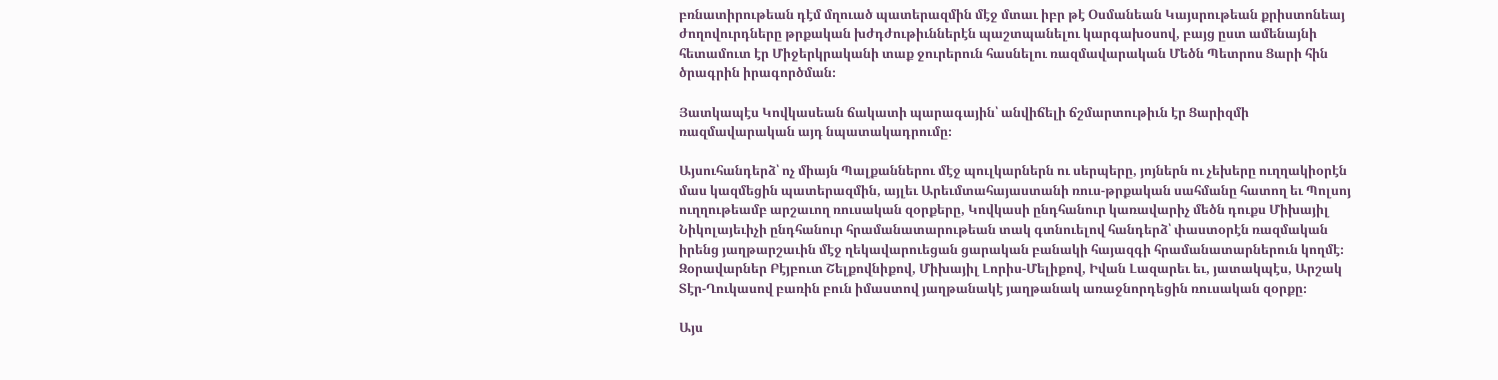բռնատիրութեան դէմ մղուած պատերազմին մէջ մտաւ իբր թէ Օսմանեան Կայսրութեան քրիստոնեայ ժողովուրդները թրքական խժդժութիւններէն պաշտպանելու կարգախօսով, բայց ըստ ամենայնի հետամուտ էր Միջերկրականի տաք ջուրերուն հասնելու ռազմավարական Մեծն Պետրոս Ցարի հին ծրագրին իրագործման։

Յատկապէս Կովկասեան ճակատի պարագային՝ անվիճելի ճշմարտութիւն էր Ցարիզմի ռազմավարական այդ նպատակադրումը։

Այսուհանդերձ՝ ոչ միայն Պալքաններու մէջ պուլկարներն ու սերպերը, յոյներն ու չեխերը ուղղակիօրէն մաս կազմեցին պատերազմին, այլեւ Արեւմտահայաստանի ռուս-թրքական սահմանը հատող եւ Պոլսոյ ուղղութեամբ արշաւող ռուսական զօրքերը, Կովկասի ընդհանուր կառավարիչ մեծն դուքս Միխայիլ Նիկոլայեւիչի ընդհանուր հրամանատարութեան տակ գտնուելով հանդերձ՝ փաստօրէն ռազմական իրենց յաղթարշաւին մէջ ղեկավարուեցան ցարական բանակի հայազգի հրամանատարներուն կողմէ։ Զօրավարներ Բէյբուտ Շելքովնիքով, Միխայիլ Լորիս-Մելիքով, Իվան Լազարեւ եւ, յատակպէս, Արշակ Տէր-Ղուկասով բառին բուն իմաստով յաղթանակէ յաղթանակ առաջնորդեցին ռուսական զօրքը։

Այս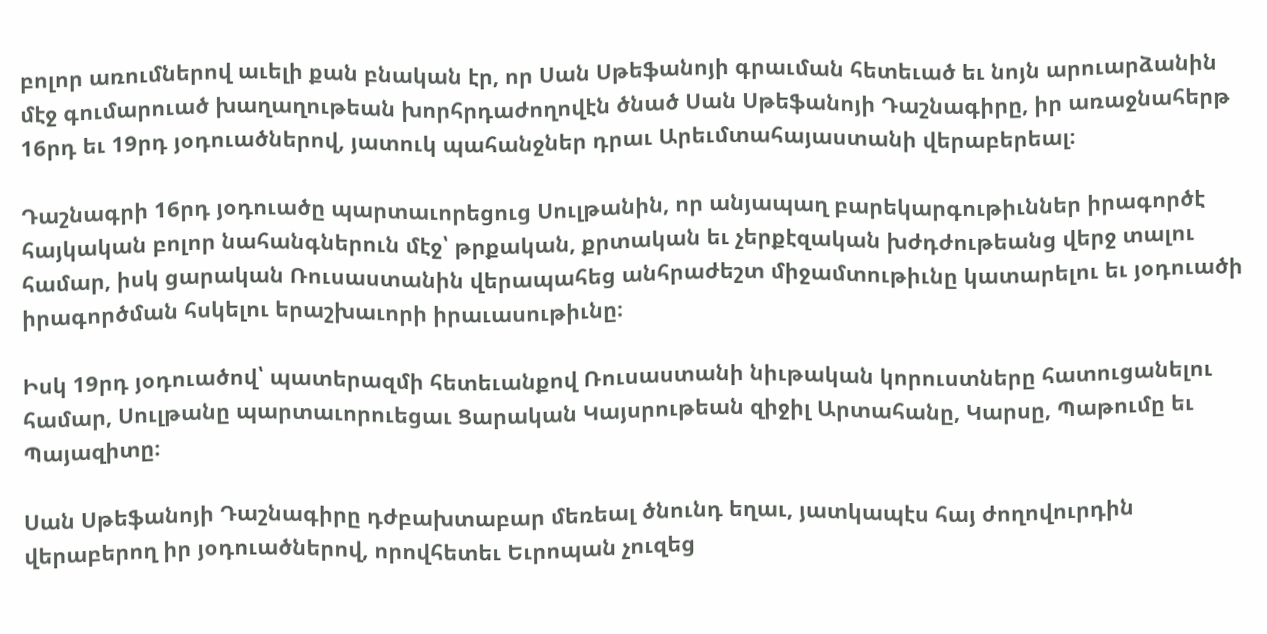բոլոր առումներով աւելի քան բնական էր, որ Սան Սթեֆանոյի գրաւման հետեւած եւ նոյն արուարձանին մէջ գումարուած խաղաղութեան խորհրդաժողովէն ծնած Սան Սթեֆանոյի Դաշնագիրը, իր առաջնահերթ 16րդ եւ 19րդ յօդուածներով, յատուկ պահանջներ դրաւ Արեւմտահայաստանի վերաբերեալ։

Դաշնագրի 16րդ յօդուածը պարտաւորեցուց Սուլթանին, որ անյապաղ բարեկարգութիւններ իրագործէ հայկական բոլոր նահանգներուն մէջ՝ թրքական, քրտական եւ չերքէզական խժդժութեանց վերջ տալու համար, իսկ ցարական Ռուսաստանին վերապահեց անհրաժեշտ միջամտութիւնը կատարելու եւ յօդուածի իրագործման հսկելու երաշխաւորի իրաւասութիւնը։

Իսկ 19րդ յօդուածով՝ պատերազմի հետեւանքով Ռուսաստանի նիւթական կորուստները հատուցանելու համար, Սուլթանը պարտաւորուեցաւ Ցարական Կայսրութեան զիջիլ Արտահանը, Կարսը, Պաթումը եւ Պայազիտը։

Սան Սթեֆանոյի Դաշնագիրը դժբախտաբար մեռեալ ծնունդ եղաւ, յատկապէս հայ ժողովուրդին վերաբերող իր յօդուածներով, որովհետեւ Եւրոպան չուզեց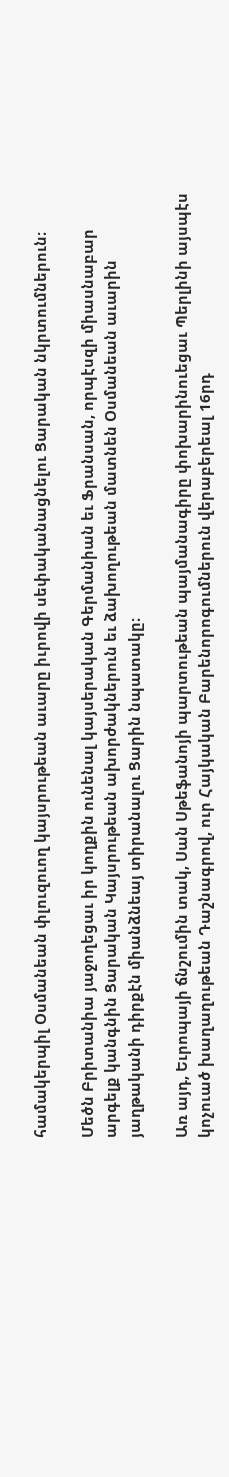համակերպիլ Օսմանեան փլուզուող կայսրութեան աւարը իւրովի սեփականացնելու Ցարական նկրտումներուն։

Մեծն Բրիտանիա յաջողեցաւ իր կողքին ունենալ կայսերական Գերմանիան եւ Ֆրանսան, որպէսզի միասնաբար արգելք կանգնին Ցարական Կայսրութեան ախորժակներուն եւ ձախողութեան մատնեն Օսմանեան աւարին յաղթականի դիրքէն միանձնեայ տիրանալու Ցարին նպատակը։

Առ այդ, Եւրոպայի ճնշումին տակ, Սան Սթեֆանոյի պարտութեան պայմանագիրը փոխարինուեցաւ Պերլինի այսպէս կոչուած խաղաղութեան Դաշնագրով, ուր Հայկական Բարենորոգումներուն վերաբերեալ 16րդ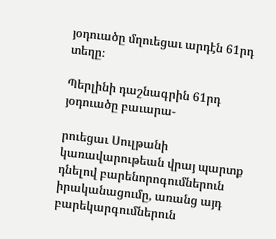յօդուածը մղուեցաւ արդէն 61րդ տեղը։

Պերլինի դաշնագրին 61րդ յօդուածը բաւարա-

րուեցաւ Սուլթանի կառավարութեան վրայ պարտք դնելով բարենորոգումներուն իրականացումը, առանց այդ բարեկարգումներուն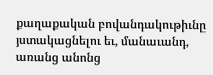քաղաքական բովանդակութիւնը յստակացնելու եւ, մանաւանդ, առանց անոնց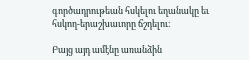գործադրութեան հսկելու եղանակը եւ հսկող-երաշխաւորը ճշդելու։

Բայց այդ ամէնը առանձին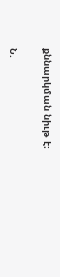քննարկման նիւթ է։

Ն.